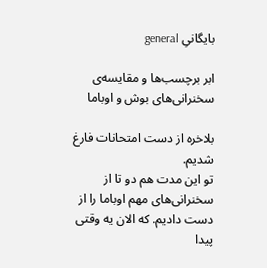بایگانیِ general

ابر برچسب‌ها و مقایسه‌ی سخنرانی‌های بوش و اوباما

بلاخره از دست امتحانات فارغ شدیم.
تو این مدت هم دو تا از سخنرانی‌های مهم اوباما را از دست دادیم. که الان یه وقتی پیدا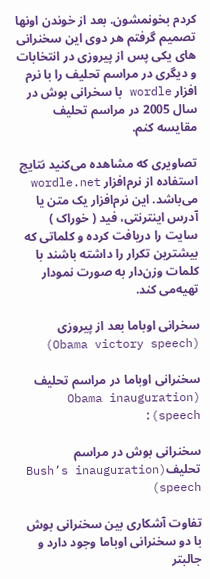کردم بخونمشون. بعد از خوندن اونها تصمیم گرفتم هر دوی این سخنرانی های یکی پس از پیروزی در انتخابات و دیگری در مراسم تحلیف را با نرم افزار wordle با سخرانی بوش در سال 2005 در مراسم تحلیف مقایسه کنم.

تصاویری که مشاهده می‌کنید نتایج استفاده از نرم‌افزار wordle.net می‌باشد. این نرم‌افزار یک متن یا آدرس اینترنتی، فید ( خوراک ) سایت را دریافت کرده و کلماتی که بیشترین تکرار را داشته باشند با کلمات وزن‌دار به صورت نمودار تهیه‌می کند.

سخرانی اوباما بعد از پیروزی (Obama victory speech)

سخنرانی اوباما در مراسم تحلیف (Obama inauguration speech):

سخنرانی بوش در مراسم تحلیف(Bush’s inauguration speech)

تفاوت آشکاری بین سخنرانی بوش با دو سخنرانی اوباما وجود دارد و جالبتر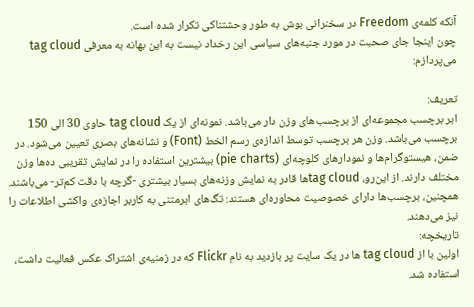آنکه کلمه‌ی Freedom در سخنرانی بوش به طور وحشتناکی تکرار شده است.
چون اینجا جای صحبت در مورد جنبه‌های سیاسی این رخداد نیست به این بهانه به معرفی tag cloud می‌پردازم:

تعریف:
ابر برچسب مجموعه‌ای از برچسب‌های وزن دار می‌باشد. نمونه‌ای از یک tag cloud حاوی 30 الی 150 برچسب می‌باشد. وزن هر برچسب توسط اندازه‌ی رسم الخط (Font) و نشانه‌های بصری تعیین می‌شود. در ضمن، هیستوگرام‌ها و نمودارهای کلوچه‌ای (pie charts) بیشترین استفاده را در نمایش تقریبی ده‌ها وزن مختلف دارند. از این‌رو، tag cloudها قادر به نمایش وزنه‌های بسیار بیشتری -گرچه با دقت کم‌تر- می‌باشند. همچنین، برچسب‌ها دارای خصوصیت محاوره‌ای هستند: تگ‌های ابرمتنی به کاربر اجازه‌ی واکشی اطلاعات را نیز می‌دهند.
تاریخچه:
اولین با از tag cloud ها در یک سایت پر بازدید به نام‌ Flickr که در زمنیه‌ی اشتراک عکس فعالیت داشت، استفاده شد.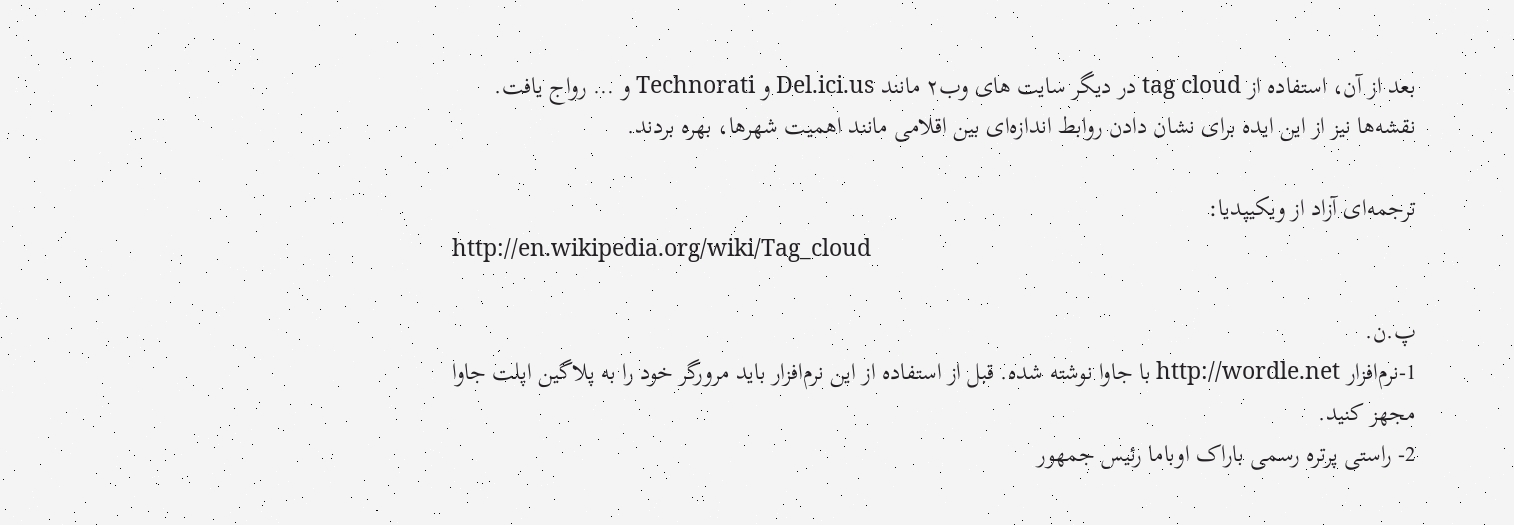بعد از آن، استفاده از tag cloud در دیگر سایت های وب۲ مانند Del.ici.us و Technorati و … رواج یافت.
نقشه‌ها نیز از این ایده برای نشان دادن روابط اندازه‌ای بین اقلامی مانند اهمیت شهرها، بهره بردند.

ترجمه‌ای آزاد از ویکیپدیا:
http://en.wikipedia.org/wiki/Tag_cloud

پ.ن.
1-نرم‌افزار http://wordle.net با جاوا نوشته شده. قبل از استفاده از این نرم‌افزار باید مرورگر خود را به پلاگین اپلت جاوا مجهز کنید.
2- راستی پرتره رسمی باراک اوباما رئیس جمهور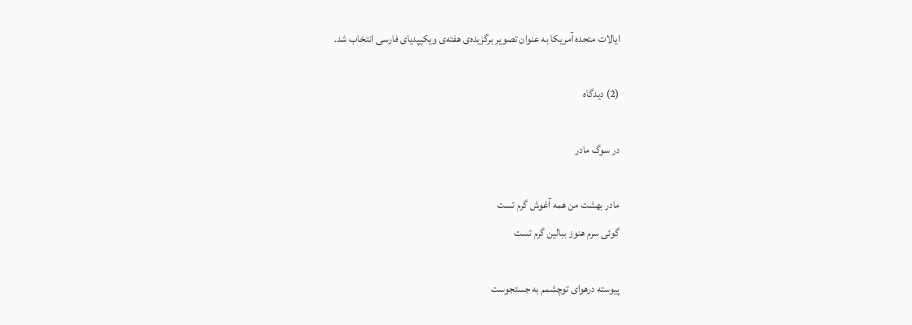ایالات متحده آمریکا به عنوان تصویر برگزیده‌ی هفته‌ی ویکیپدیای فارسی انتخاب شد.

(2) دیدگاه

در سوگ مادر

مادر بهشت من همه آغوش گرم تست
گوئی سرم هنوز ببالین گرم تست

پیوسته درهوای توچشمم به جستجوست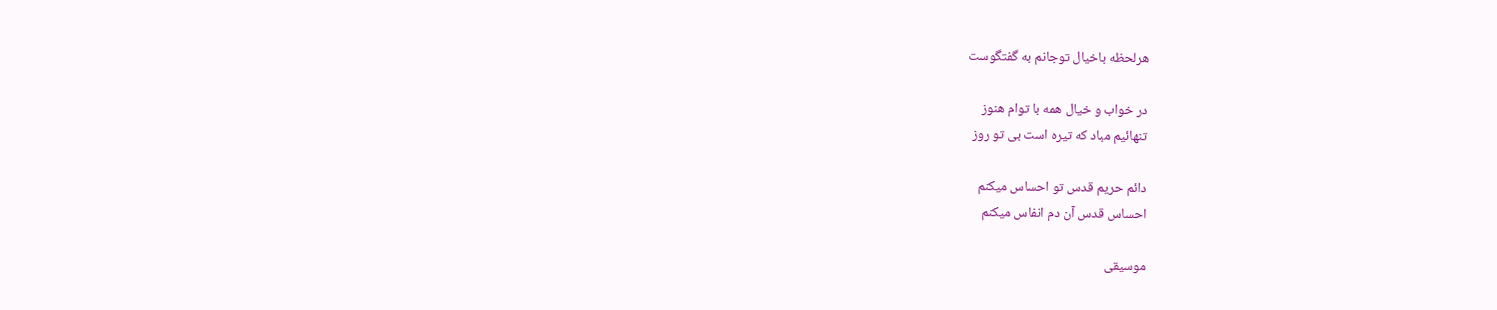هرلحظه باخیال توجانم به گفتگوست

در خواب و خیال همه با توام هنوز
تنهائیم مباد که تیره است بی تو روز

دائم حریم قدس تو احساس میکنم
احساس قدس آن دم انفاس میکنم

موسیقی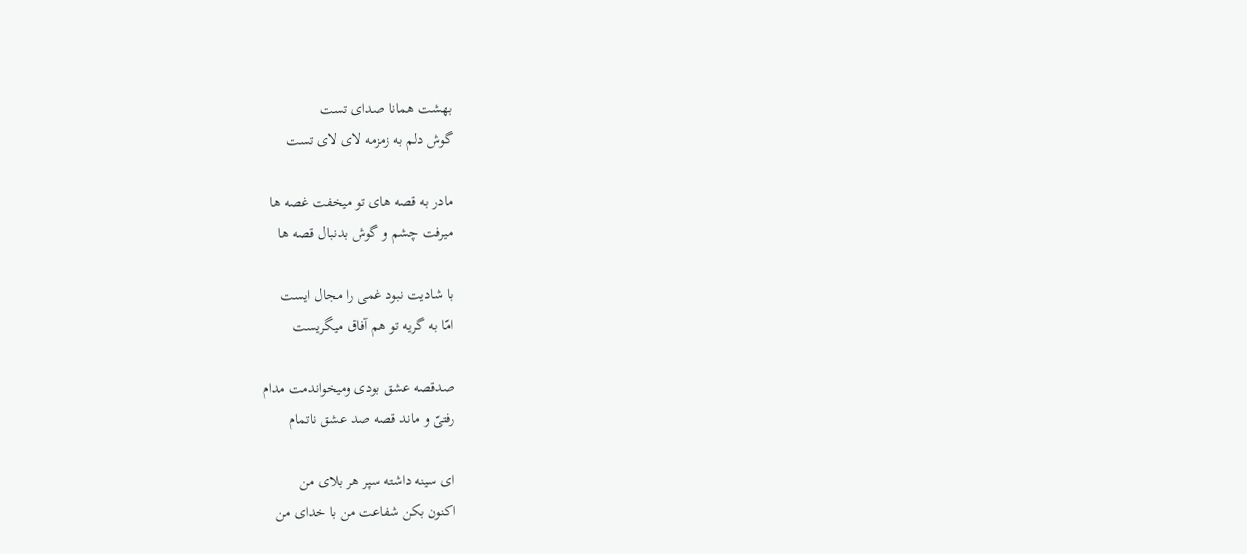بهشت همانا صدای تست
گوش دلم به زمزمه لای لای تست

مادر به قصه های تو میخفت غصه ها
میرفت چشم و گوش بدنبال قصه ها

با شادیت نبود غمی را مجال ایست
امّا به گریه تو هم آفاق میگریست

صدقصه عشق بودی ومیخواندمت مدام
رفتیّ و ماند قصه صد عشق ناتمام

ای سینه داشته سپر هر بلای من
اکنون بکن شفاعت من با خدای من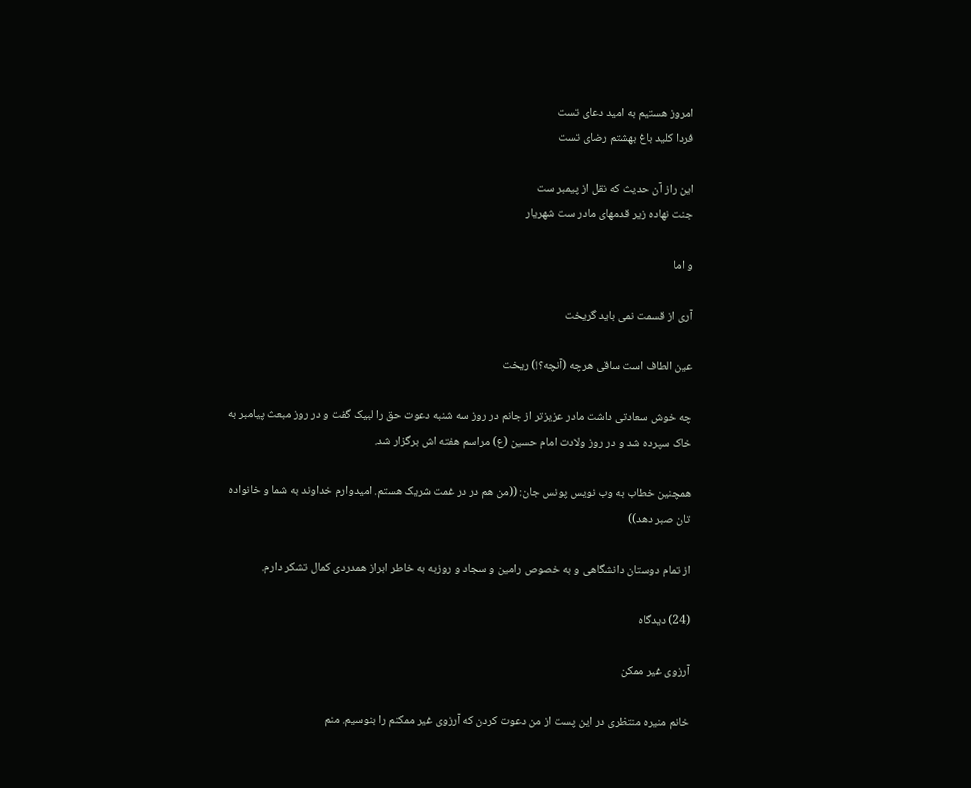امروز هستیم به امید دعای تست
فردا کلید باغ بهشتم رضای تست

این راز آن حدیث که نقل از پیمبر ست
جنت نهاده زیر قدمهای مادر ست شهریار

و اما

آری از قسمت نمی باید گریخت

عین الطاف است ساقی هرچه (آنچه؟!) ریخت

چه خوش سعادتی داشت مادر عزیزتر از جانم در روز سه شنبه دعوت حق را لبیک گفت و در روز مبعث پیامبر به خاک سپرده شد و در روز ولادت امام حسین (ع) مراسم هفته اش برگزار شد.

همچنین خطاب به وب نویس پونس جان: ((من هم در در غمت شریک هستم. امیدوارم خداوند به شما و خانواده تان صبر دهد))

از تمام دوستان دانشگاهی و به خصوص رامین و سجاد و روزبه به خاطر ابراز همدردی کمال تشکر دارم.

(24) دیدگاه

آرزوی غیر ممکن

خانم منیره منتظری در این پست از من دعوت کردن که آرزوی غیر ممکنم را بنوسیم. منم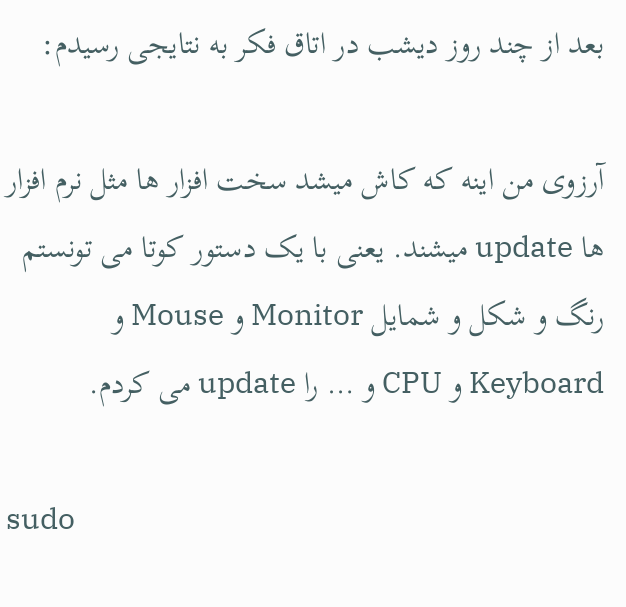بعد از چند روز دیشب در اتاق فکر به نتایجی رسیدم:

آرزوی من اینه که کاش میشد سخت افزار ها مثل نرم افزار ها update میشند. یعنی با یک دستور کوتا می تونستم رنگ و شکل و شمایل Monitor و Mouse و Keyboard و CPU و … را update می کردم.

sudo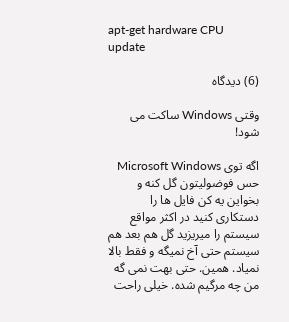apt-get hardware CPU update

(6) دیدگاه

وقتی Windows ساکت می شود!

اگه توی Microsoft Windows حس فوضولیتون گل کنه و بخواین یه کن فایل ها را دستکاری کنید در اکثر مواقع سیستم را میریزید گل هم بعد هم سیستم حتی آخ نمیگه و فقط بالا نمیاد. همین. حتی بهت نمی گه من چه مرگیم شده. خیلی راحت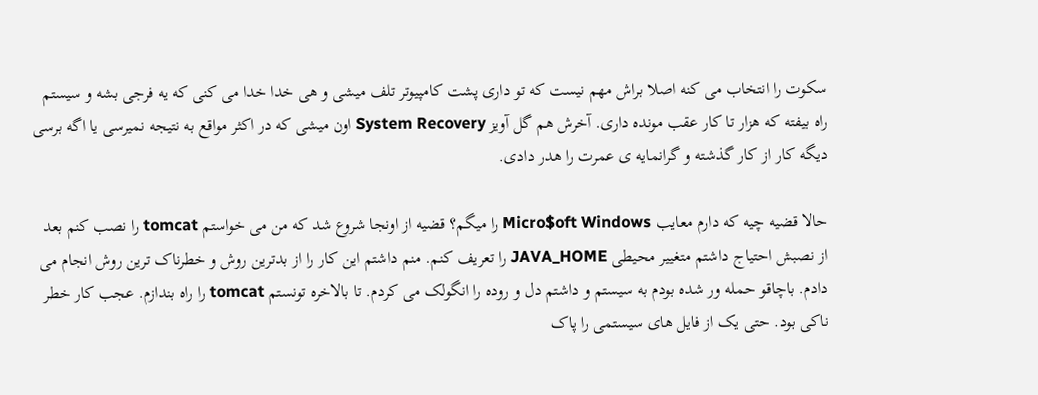سکوت را انتخاب می کنه اصلا براش مهم نیست که تو داری پشت کامپیوتر تلف میشی و هی خدا خدا می کنی که یه فرجی بشه و سیستم راه بیفته که هزار تا کار عقب مونده داری. آخرش هم گل آویز System Recovery اون میشی که در اکثر مواقع به نتیجه نمیرسی یا اگه برسی دیگه کار از کار گذشته و گرانمایه ی عمرت را هدر دادی.

حالا قضیه چیه که دارم معایب Micro$oft Windows را میگم؟ قضیه از اونجا شروع شد که من می خواستم tomcat را نصب کنم بعد از نصبش احتیاج داشتم متغییر محیطی JAVA_HOME را تعریف کنم. منم داشتم این کار را از بدترین روش و خطرناک ترین روش انجام می دادم. باچاقو حمله ور شده بودم به سیستم و داشتم دل و روده را انگولک می کردم. تا بالاخره تونستم tomcat را راه بندازم. عجب کار خطر ناکی بود. حتی یک از فایل های سیستمی را پاک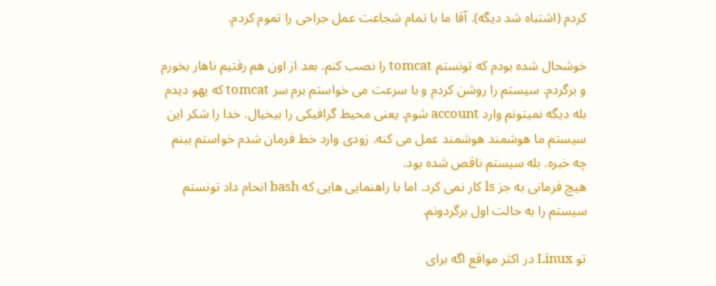کردم (اشتباه شد دیگه). آقا ما با تمام شجاعت عمل جراحی را تموم کردم.

خوشحال شده بودم که تونستم tomcat را نصب کنم. بعد از اون هم رفتیم ناهار بخورم و برگردم. سیستم را روشن کردم و با سرعت می خواستم برم سر tomcat که یهو دیدم بله دیگه نمیتونم وارد account شوم. یعنی محیط گرافیکی را بیخیال. خدا را شکر این سیستم ما هوشمند هوشمند عمل می کنه. زودی وارد خط فرمان شدم خواستم ببنم چه خبره. بله سیستم ناقص شده بود.
هیچ فرمانی به جز ls کار نمی کرد. اما با راهنمایی هایی که bash انحام داد تونستم سیستم را به حالت اول برگردونم.

تو Linux در اکثر مواقع اگه برای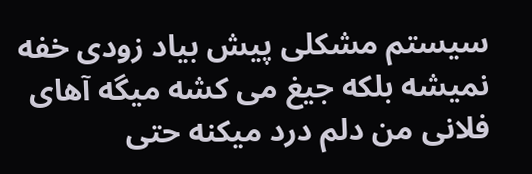سیستم مشکلی پیش بیاد زودی خفه نمیشه بلکه جیغ می کشه میگه آهای فلانی من دلم درد میکنه حتی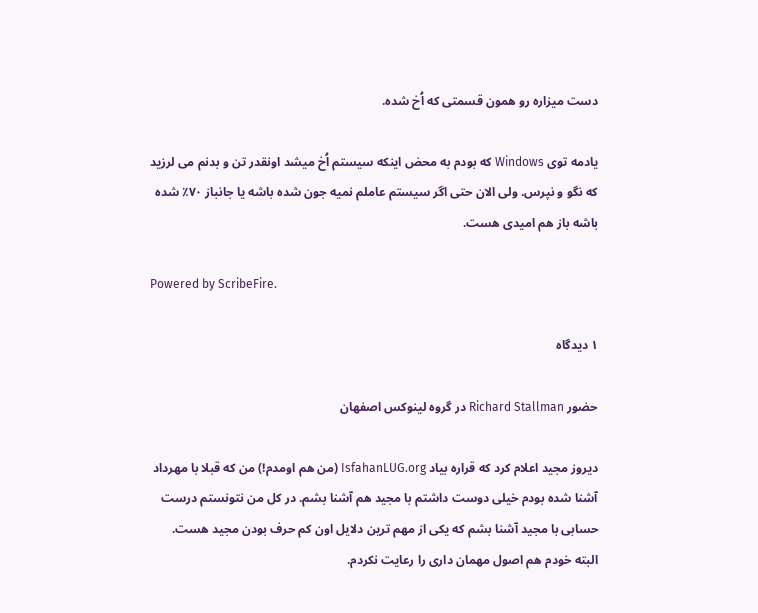دست میزاره رو همون قسمتی که اُخ شده.

یادمه توی Windows که بودم به محض اینکه سیستم اُخ میشد اونقدر تن و بدنم می لرزید که نگو و نپرس. ولی الان حتی اگر سیستم عاملم نمیه جون شده باشه یا جانباز ۷۰٪ شده باشه باز هم امیدی هست.

Powered by ScribeFire.

۱ دیدگاه

حضور Richard Stallman در گروه لینوکس اصفهان

دیروز مجید اعلام کرد که قراره بیاد IsfahanLUG.org (من هم اومدم!) من که قبلا با مهرداد آشنا شده بودم خیلی دوست داشتم با مجید هم آشنا بشم. در کل من نتونستم درست حسابی با مجید آشنا بشم که یکی از مهم ترین دلایل اون کم حرف بودن مجید هست. البته خودم هم اصول مهمان داری را رعایت نکردم.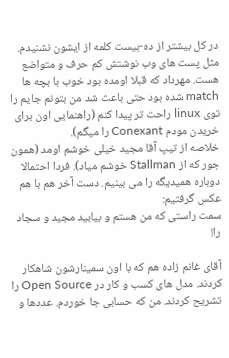در کل بیشتر از ده-بیست کلمه از ایشون نشنیدم. مثل پست های وب نوشتش کم حرف و متواضع هست. مهرداد که قبلا اومده بود خوب با بچه ها match شده بود حتی باعث شد من بتونم جایم را توی linux راحت تر پیدا کنم (راهنمایی اون برای خریدن مودم Conexant را میگم).
خلاصه از تیپ آقا مجید خیلی خوشم اومد (همون جور که از Stallman خوشم میاد). فردا احتمالا دوباره همیدیگه را می بینیم. دست آخر هم با هم عکس گرفتیم:
سمت راستی که من هستم و بیابید مجید و سجاد را!

آقای غانم زاده هم که با اون سمینارشون شاهکار کردند. مدل های کسب و کار در Open Source را تشریح کردند. من که حسابی جا خوردم. عددها و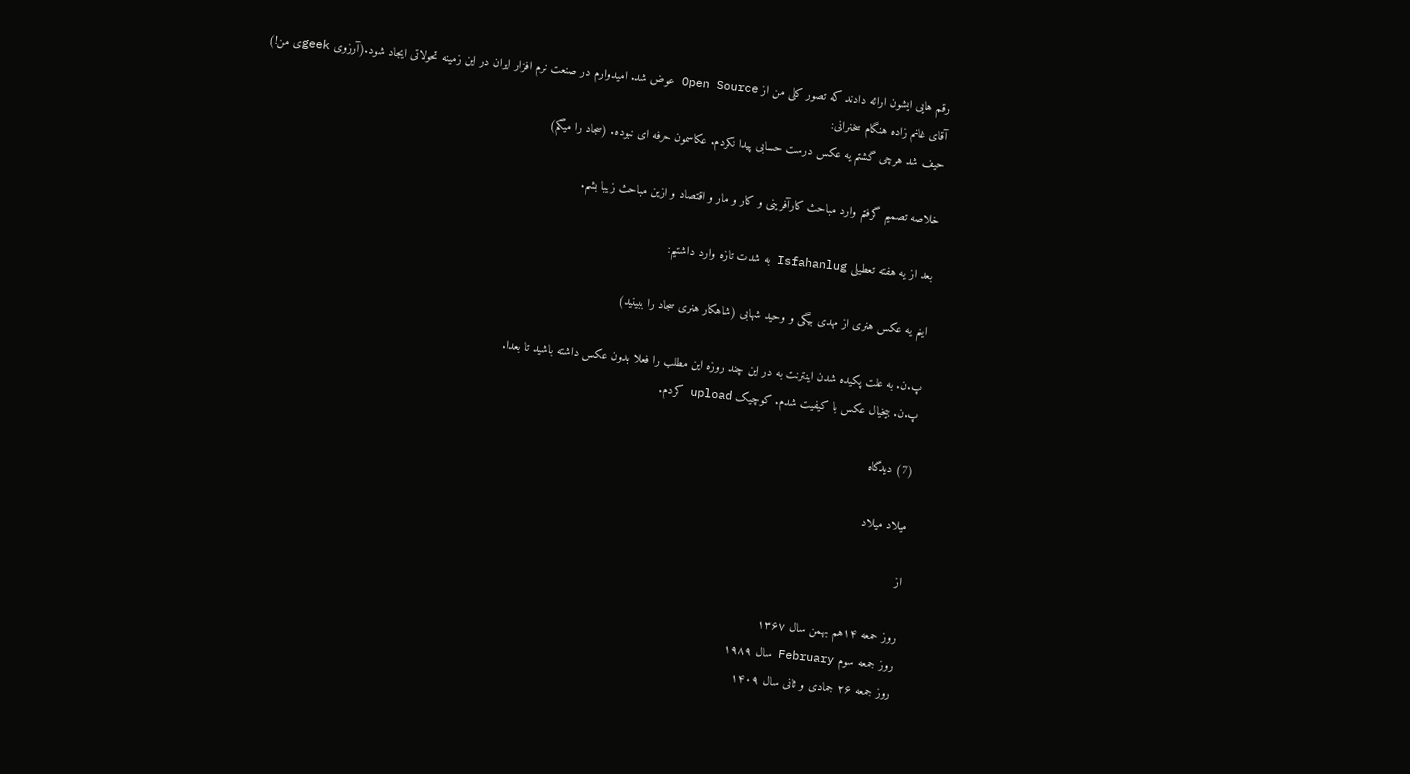رقم هایی ایشون ارائه دادند که تصور کلی من از Open Source عوض شد. امیدوارم در صنعت نرم افزار ایران در این زمینه تحولاتی ایجاد شود.(آرزوی geekی من!)
آقای غانم زاده هنگام سخنرانی:
حیف شد هرچی گشتم یه عکس درست حسابی پیدا نکردم. عکاسمون حرفه ای نبوده. (سجاد را میگم)

خلاصه تصمیم گرفتم وارد مباحث کارآفرینی و کار و مار و اقتصاد و ازین مباحث زیبا بشم.

بعد از یه هفته تعطیلی Isfahanlug به شدت تازه وارد داشتیم:

اینم یه عکس هنری از مهدی بیگی و وحید شهابی (شاهکار هنری سجاد را ببینید)

پ.ن. به علت پکیده شدن اینترنت به در این چند روزه این مطلب را فعلا بدون عکس داشته باشید تا بعدا.
پ.ن. بیخیال عکس با کیفیت شدم. کوچیک upload کردم.

(7) دیدگاه

میلاد میلاد

از

روز حمعه ۱۴هم بهمن سال ۱۳۶۷
روز جمعه سوم February سال ۱۹۸۹
روز جمعه ۲۶ جمادی و ثانی سال ۱۴۰۹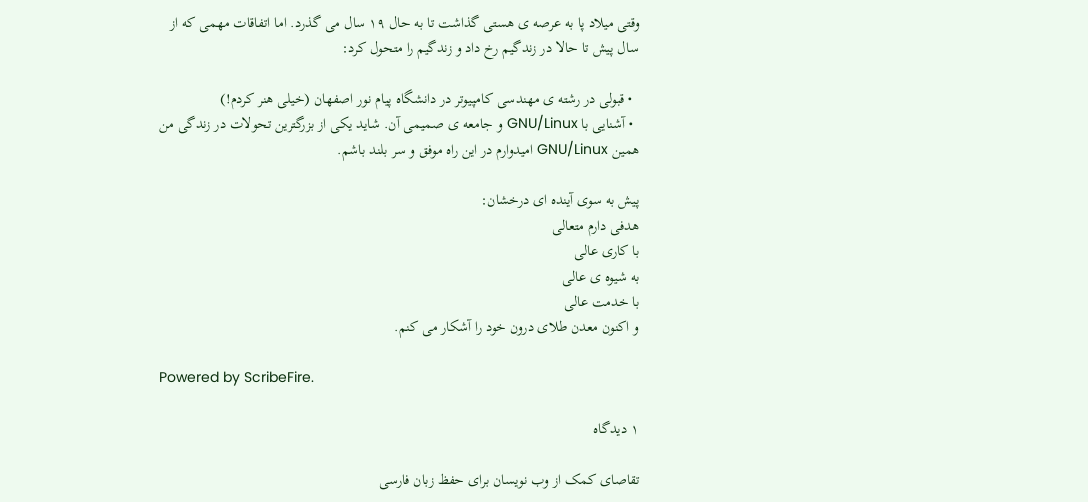وقتی میلاد پا به عرصه ی هستی گذاشت تا به حال ۱۹ سال می گذرد. اما اتفاقات مهمی که از سال پیش تا حالا در زندگیم رخ داد و زندگیم را متحول کرد:

  • قبولی در رشته ی مهندسی کامپیوتر در دانشگاه پیام نور اصفهان (خیلی هنر کردم!)
  • آشنایی با GNU/Linux و جامعه ی صمیمی آن. شاید یکی از بزرگترین تحولات در زندگی من همین GNU/Linux امیدوارم در این راه موفق و سر بلند باشم.

پیش به سوی آینده ای درخشان:
هدفی دارم متعالی
با کاری عالی
به شیوه ی عالی
با خدمت عالی
و اکنون معدن طلای درون خود را آشکار می کنم.

Powered by ScribeFire.

۱ دیدگاه

تقاصای کمک از وب نویسان برای حفظ زبان فارسی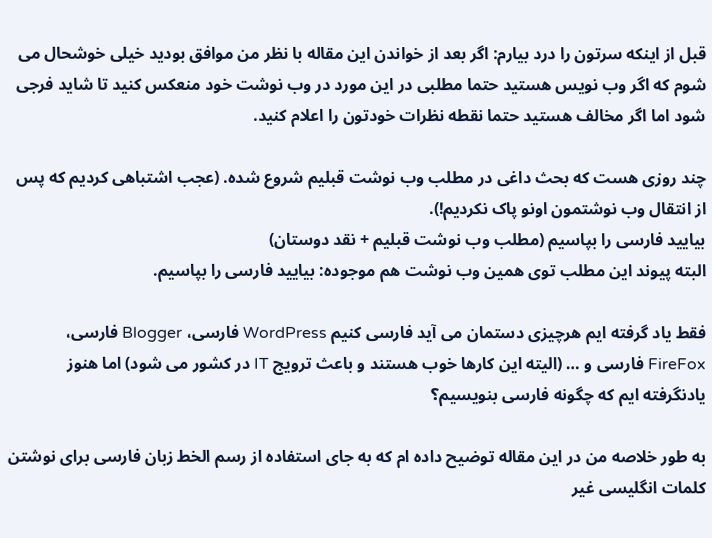قبل از اینکه سرتون را درد بیارم: اگر بعد از خواندن این مقاله با نظر من موافق بودید خیلی خوشحال می شوم که اگر وب نویس هستید حتما مطلبی در این مورد در وب نوشت خود منعکس کنید تا شاید فرجی شود اما اگر مخالف هستید حتما نقطه نظرات خودتون را اعلام کنید.

چند روزی هست که بحث داغی در مطلب وب نوشت قبلیم شروع شده. (عجب اشتباهی کردیم که پس از انتقال وب نوشتمون اونو پاک نکردیم!).
بیایید فارسی را بپاسیم (مطلب وب نوشت قبلیم + نقد دوستان)
البته پیوند این مطلب توی همین وب نوشت هم موجوده: بیایید فارسی را بپاسیم.

فقط یاد گرفته ایم هرچیزی دستمان می آید فارسی کنیم WordPress فارسی، Blogger فارسی، FireFox فارسی و … (الیته این کارها خوب هستند و باعث ترویج IT در کشور می شود) اما هنوز یادنگرفته ایم که چگونه فارسی بنویسیم؟

به طور خلاصه من در این مقاله توضیح داده ام که به جای استفاده از رسم الخط زبان فارسی برای نوشتن کلمات انگلیسی غیر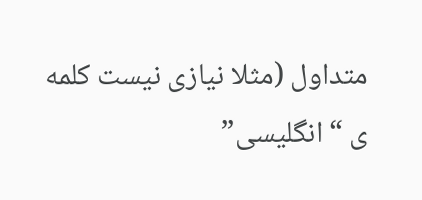متداول (مثلا نیازی نیست کلمه ی “انگلیسی”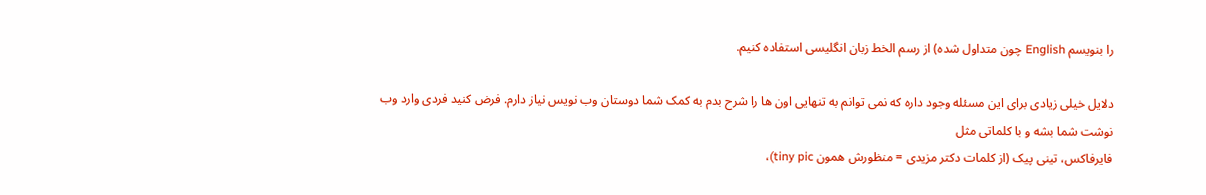را بنویسم English چون متداول شده) از رسم الخط زبان انگلیسی استفاده کنیم.

دلایل خیلی زیادی برای این مسئله وجود داره که نمی توانم به تنهایی اون ها را شرح بدم به کمک شما دوستان وب نویس نیاز دارم. فرض کنید فردی وارد وب نوشت شما بشه و با کلماتی مثل
فایرفاکس، تینی پیک (از کلمات دکتر مزیدی = منظورش همون tiny pic)،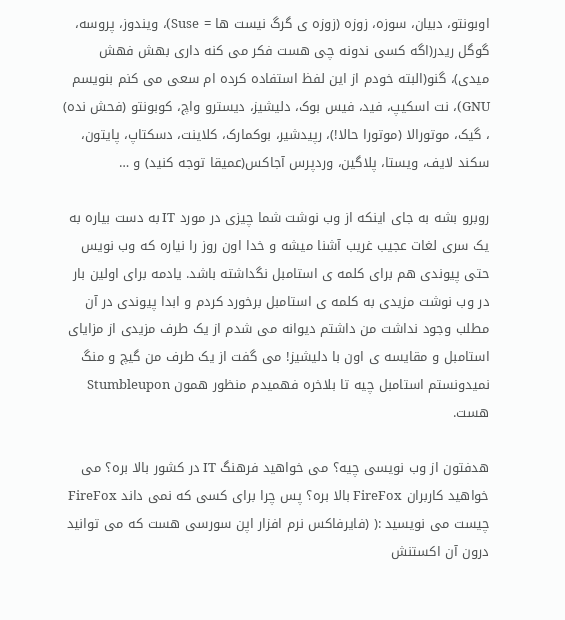اوبونتو، دبیان، سوزه، زوزه (زوزه ی گرگ نیست ها = Suse)، ویندوز، پروسه، گوگل ریدر(اگه کسی ندونه چی هست فکر می کنه داری بهش فهش میدی)، گنو(البته خودم از این لفظ استفاده کرده ام سعی می کنم بنویسم GNU)، نت اسکیپ، فید، فیس بوک، دلیشیز، دیسترو واچ، کوبونتو (فحش نده) ، گیک، موتورالا (موتورا حالا!)، رپیدشیر، بوکمارک، کلاینت، دسکتاپ، پایتون، سکند لایف، ویستا، پلاگین، وردپرس آجاکس(عمیقا توجه کنید) و …

روبرو بشه به جای اینکه از وب نوشت شما چیزی در مورد IT به دست بیاره به یک سری لغات عجیب غریب آشنا میشه و خدا اون روز را نیاره که وب نویس حتی پیوندی هم برای کلمه ی استامبل نگداشته باشد. یادمه برای اولین بار در وب نوشت مزیدی به کلمه ی استامبل برخورد کردم و ابدا پیوندی در آن مطلب وجود نداشت من داشتم دیوانه می شدم از یک طرف مزیدی از مزایای استامبل و مقایسه ی اون با دلیشیز! می گفت از یک طرف من گیچ و منگ نمیدونستم استامبل چیه تا بلاخره فهمیدم منظور همون Stumbleupon هست.

هدفتون از وب نویسی چیه؟ می خواهید فرهنگ IT در کشور بالا بره؟ می خواهید کاربران FireFox بالا بره؟ پس چرا برای کسی که نمی داند FireFox چیست می نویسید :( (فایرفاکس نرم افزار اپن سورسی هست که می توانید درون آن اکستنش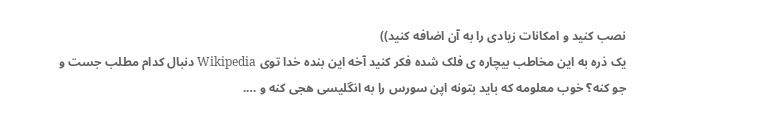نصب کنید و امکانات زیادی را به آن اضافه کنید))
یک ذره به این مخاطب بیچاره ی فلک شده فکر کنید آخه این بنده خدا توی Wikipedia دنبال کدام مطلب جست و جو کنه؟ خوب معلومه که باید بتونه اپن سورس را به انگلیسی هجی کنه و ….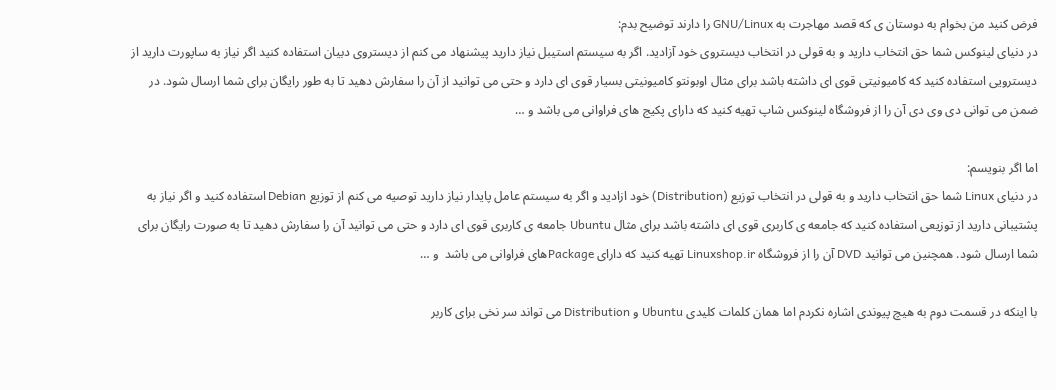فرض کنید من بخوام به دوستان ی که قصد مهاجرت به GNU/Linux را دارند توضیح بدم:
در دنیای لینوکس شما حق انتخاب دارید و به قولی در انتخاب دیستروی خود آزادید. اگر به سیستم استیبل نیاز دارید پیشنهاد می کنم از دیستروی دبیان استفاده کنید اگر نیاز به ساپورت دارید از دیسترویی استفاده کنید که کامیونیتی قوی ای داشته باشد برای مثال اوبونتو کامیونیتی بسیار قوی ای دارد و حتی می توانید از آن را سفارش دهید تا به طور رایگان برای شما ارسال شود. در ضمن می توانی دی وی دی آن را از فروشگاه لینوکس شاپ تهیه کنید که دارای پکیج های فراوانی می باشد و …

اما اگر بنویسم:
در دنیای Linux شما حق انتخاب دارید و به قولی در انتخاب توزیع (Distribution) خود ازادید و اگر به سیستم عامل پایدار نیاز دارید توصیه می کنم از توزیع Debian استفاده کنید و اگر نیاز به پشتیبانی دارید از توزیعی استفاده کنید که جامعه ی کاربری قوی ای داشته باشد برای مثال Ubuntu جامعه ی کاربری قوی ای دارد و حتی می توانید آن را سفارش دهید تا به صورت رایگان برای شما ارسال شود. همچنین می توانید DVD آن را از فروشگاه Linuxshop.ir تهیه کنید که دارای Packageهای فراوانی می باشد  و …

با اینکه در قسمت دوم به هیچ پیوندی اشاره نکردم اما همان کلمات کلیدی Ubuntu و Distribution می تواند سر نخی برای کاربر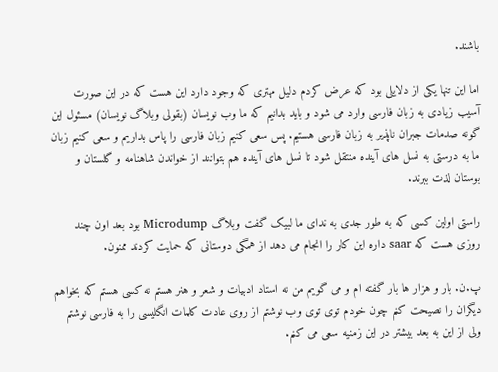باشند.

اما این تنها یکی از دلایلی بود که عرض کردم دلیل مهتری که وجود دارد این هست که در این صورت آسیب زیادی به زبان فارسی وارد می شود و باید بدانیم که ما وب نویسان (بقولی وبلاگ نویسان) مسئول این گونه صدمات جبران ناپذیر به زبان فارسی هستیم. پس سعی کنیم زبان فارسی را پاس بداریم و سعی کنیم زبان ما به درستی به نسل های آینده منتقل شود تا نسل های آینده هم بتوانند از خواندن شاهنامه و گلستان و بوستان لذت ببرند.

راستی اولین کسی که به طور جدی به ندای ما لبیک گفت وبلاگ Microdump بود بعد اون چند روزی هست که saar داره این کار را انجام می دهد از همگی دوستانی که حمایت کردند ممنون.

پ.ن. بار و هزار ها بار گفته ام و می گویم من نه استاد ادبیات و شعر و هنر هستم نه کسی هستم که بخواهم دیگران را نصیحت کنم چون خودم توی توی وب نوشتم از روی عادت کلمات انگلیسی را به فارسی نوشتم ولی از این به بعد بیشتر در این زمنیه سعی می کنم.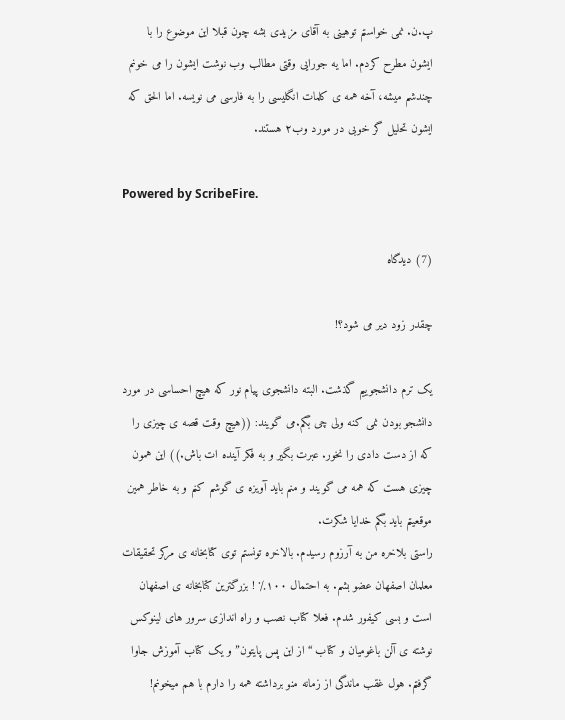پ.ن. نمی خواستم توهینی به آقای مزیدی بشه چون قبلا این موضوع را با ایشون مطرح کردم. اما یه جورایی وقتی مطالب وب نوشت ایشون را می خونم چندشم میشه، آخه همه ی کلمات انگلیسی را به فارسی می نویسه. اما الحق که ایشون تحلیل گر خوبی در مورد وب۲ هستند.

Powered by ScribeFire.

(7) دیدگاه

چقدر زود دیر می شود؟!

یک ترم دانشجوییم گذشت. البته دانشجوی پیام نور که هیچ احساسی در مورد دانشجو بودن نمی کنه ولی چی بگم.می گویند: ((هیچ وقت قصه ی چیزی را که از دست دادی را نخور. عبرت بگیر و به فکر آینده ات باش.)) این همون چیزی هست که همه می گویند و منم باید آویزه ی گوشم کنم و به خاطر همین موقعیتم باید بگم خدایا شکرت.
راستی بلاخره من به آرزوم رسیدم. بالاخره تونستم توی کتابخانه ی مرکر تحقیقات معلمان اصفهان عضو بشم. به احتمال ۱۰۰٪ ! بزرگترین کتابخانه ی اصفهان است و بسی کیفور شدم. فعلا کتاب نصب و راه اندازی سرور های لینوکس نوشته ی آلن باغومیان و کتاب “از این پس پایتون” و یک کتاب آموزش جاوا گرفتم. هول غقب ماندگی از زمانه منو برداشته همه را دارم با هم میخونم!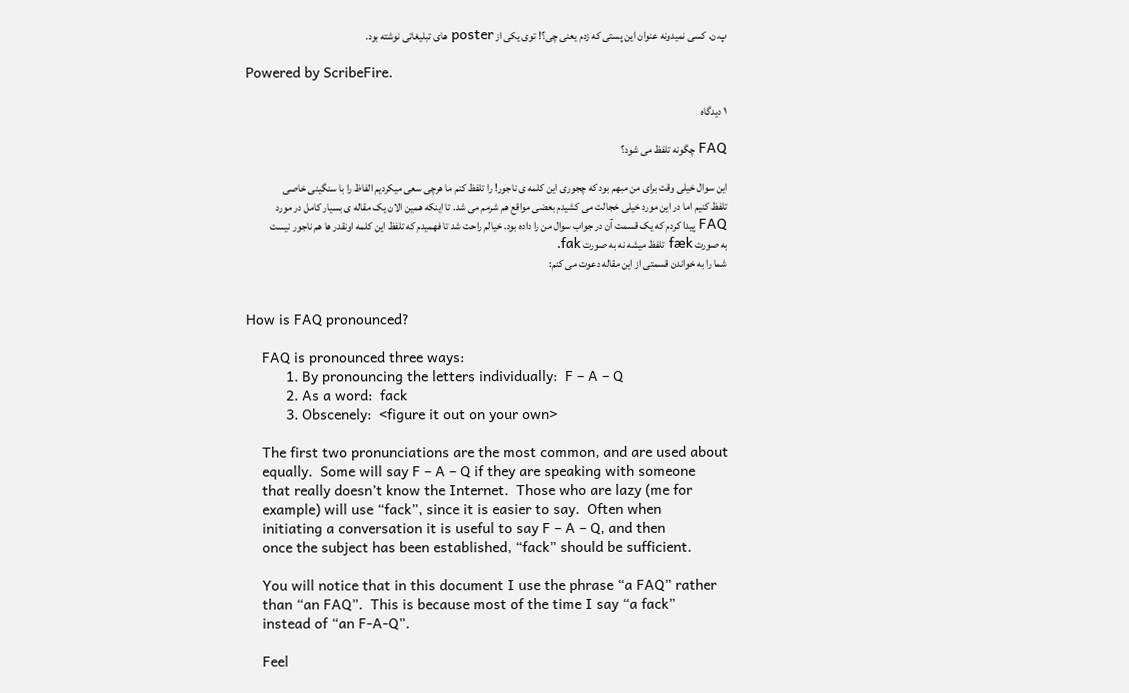پ.ن. کسی نمیدونه عنوان این پستی که زدم یعنی چی؟! توی یکی از poster های تبلیغاتی نوشته بود.

Powered by ScribeFire.

۱ دیدگاه

FAQ چگونه تلفظ می شود؟

این سوال خیلی وقت برای من مبهم بود که چجوری این کلمه ی ناجور! را تلفظ کنم ما هرچی سعی میکردیم الفاظ را با سنگینی خاصی تلفظ کنیم اما در این مورد خیلی خجالت می کشیدم بعضی مواقع هم شرمم می شد. تا اینکه همین الان یک مقاله ی بسیار کامل در مورد FAQ پیدا کردم که یک قسمت آن در جواب سوال من را داده بود. خیالم راحت شد تا فهمیدم که تلفظ این کلمه اونقدر ها هم ناجور نیست به صورت fæk تلفظ میشه نه به صورت fak.
شما را به خواندن قسمتی از این مقاله دعوت می کنم:


How is FAQ pronounced?

    FAQ is pronounced three ways:
          1. By pronouncing the letters individually:  F – A – Q
          2. As a word:  fack
          3. Obscenely:  <figure it out on your own>

    The first two pronunciations are the most common, and are used about
    equally.  Some will say F – A – Q if they are speaking with someone
    that really doesn’t know the Internet.  Those who are lazy (me for
    example) will use “fack”, since it is easier to say.  Often when
    initiating a conversation it is useful to say F – A – Q, and then
    once the subject has been established, “fack” should be sufficient.

    You will notice that in this document I use the phrase “a FAQ” rather
    than “an FAQ”.  This is because most of the time I say “a fack”
    instead of “an F-A-Q”.

    Feel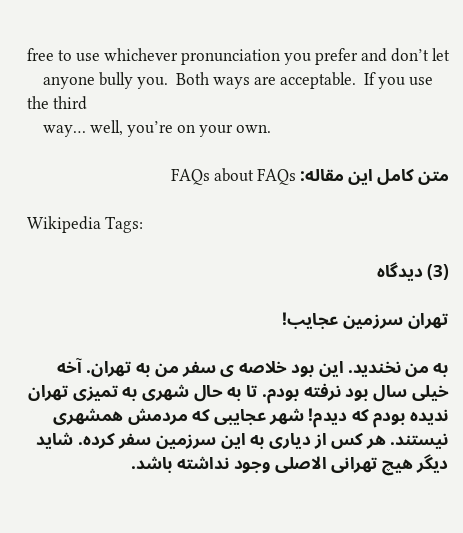free to use whichever pronunciation you prefer and don’t let
    anyone bully you.  Both ways are acceptable.  If you use the third
    way… well, you’re on your own.

متن کامل این مقاله: FAQs about FAQs

Wikipedia Tags:

(3) دیدگاه

تهران سرزمین عجایب!

به من نخندید. این بود خلاصه ی سفر من به تهران. آخه خیلی سال بود نرفته بودم. تا به حال شهری به تمیزی تهران ندیده بودم که دیدم! شهر عجایبی که مردمش همشهری نیستند. هر کس از دیاری به این سرزمین سفر کرده. شاید دیگر هیچ تهرانی الاصلی وجود نداشته باشد.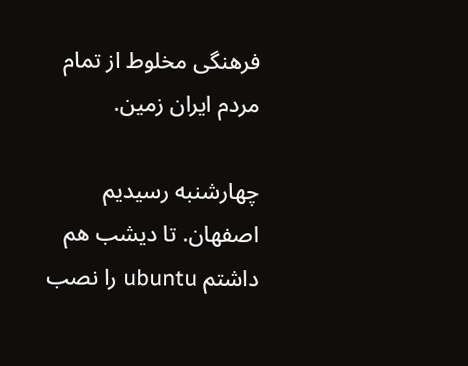فرهنگی مخلوط از تمام مردم ایران زمین.

چهارشنبه رسیدیم اصفهان. تا دیشب هم داشتم ubuntu را نصب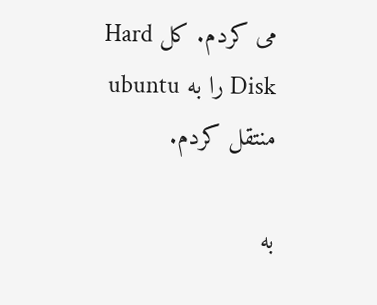می کردم. کل Hard Disk را به ubuntu منتقل کردم.

به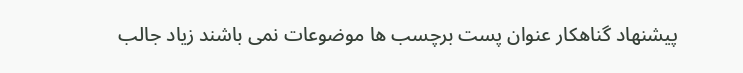پیشنهاد گناهکار عنوان پست برچسب ها موضوعات نمی باشند زیاد جالب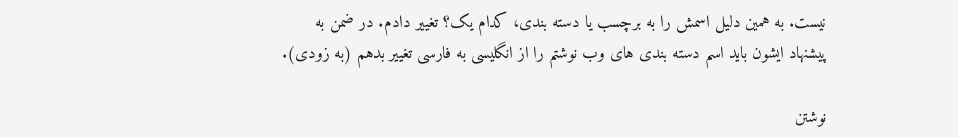نیست. به همین دلیل اسمش را به برچسب یا دسته بندی، کدام یک؟ تغییر دادم. در ضمن به پیشنهاد ایشون باید اسم دسته بندی های وب نوشتم را از انگلیسی به فارسی تغییر بدهم (به زودی).

نوشتن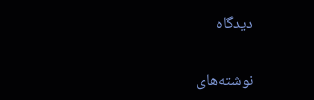دیدگاه

نوشته‌های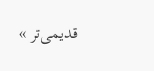قدیمی‌تر »